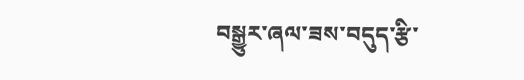བསྒྱུར་ཞལ་ཟས་བདུད་རྩི་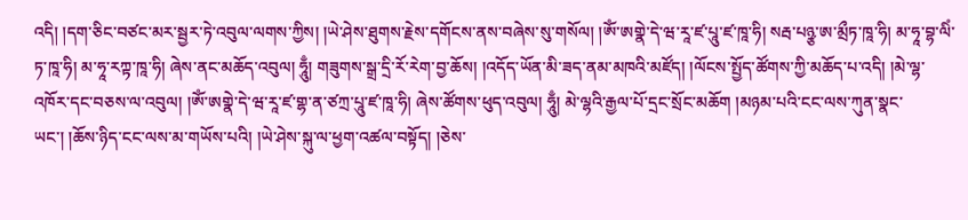འདི། །དག་ཅིང་བཙང་མར་སྦྱར་ཏེ་འབུལ་ལགས་ཀྱིས། །ཡེ་ཤེས་ཐུགས་རྗེས་དགོངས་ནས་བཞེས་སུ་གསོལ། །ཨོཾ་ཨགྣེ་དེ་ཝ་རཱ་ཛ་པཱུ་ཛ་ཁཱ་ཧི། སརྦ་པཉྩ་ཨ་མྲྀཏ་ཁཱ་ཧི། མ་ཧཱ་བྷ་ལིཾ་ཏ་ཁཱ་ཧི། མ་ཧཱ་རཀྟ་ཁཱ་ཧི། ཞེས་ནང་མཆོད་འབུལ། ཧཱུྃ། གཟུགས་སྒྲ་དྲི་རོ་རེག་བྱ་ཆོས། །འདོད་ཡོན་མི་ཟད་ནམ་མཁའི་མཛོད། །ལོངས་སྤྱོད་ཚོགས་ཀྱི་མཆོད་པ་འདི། །མེ་ལྷ་འཁོར་དང་བཅས་ལ་འབུལ། །ཨོཾ་ཨགྣེ་དེ་ཝ་རཱ་ཛ་གྷ་ན་ཙཀྲ་པཱུ་ཛ་ཁཱ་ཧི། ཞེས་ཚོགས་ཕུད་འབུལ། ཧཱུྃ། མེ་ལྷའི་རྒྱལ་པོ་དྲང་སྲོང་མཆོག །མཉམ་པའི་ངང་ལས་ཀུན་སྣང་ཡང་། །ཆོས་ཉིད་ངང་ལས་མ་གཡོས་པའི། །ཡེ་ཤེས་སྐུ་ལ་ཕྱག་འཚལ་བསྟོད། །ཅེས་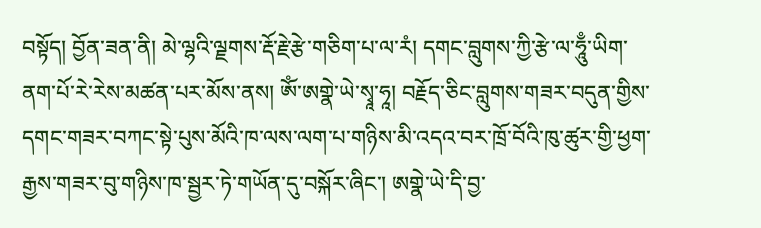བསྟོད། བྱོན་ཟན་ནི། མེ་ལྷའི་ལྗགས་རྡོ་རྗེ་རྩེ་གཅིག་པ་ལ་རཾ། དགང་བླུགས་ཀྱི་རྩེ་ལ་ཧཱུྃ་ཡིག་ནག་པོ་རེ་རེས་མཚན་པར་མོས་ནས། ཨོཾ་ཨགྣེ་ཡེ་སྭཱ་ཧཱ། བརྗོད་ཅིང་བླུགས་གཟར་བདུན་གྱིས་དགང་གཟར་བཀང་སྟེ་པུས་མོའི་ཁ་ལས་ལག་པ་གཉིས་མི་འདའ་བར་ཁྲོ་བོའི་ཁུ་ཚུར་གྱི་ཕྱག་རྒྱས་གཟར་བུ་གཉིས་ཁ་སྦྱར་ཏེ་གཡོན་དུ་བསྐོར་ཞིང་། ཨགྣེ་ཡེ་དི་བྱ་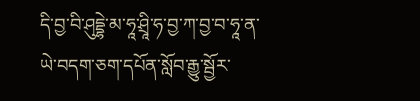དི་བྱ་བི་ཤུདྡྷེ་མ་ཧཱ་ཤྲཱི་ཧ་བྱ་ཀ་བྱ་བ་ཧཱ་ན་ཡེ་བདག་ཅག་དཔོན་སློབ་རྒྱུ་སྦྱོར་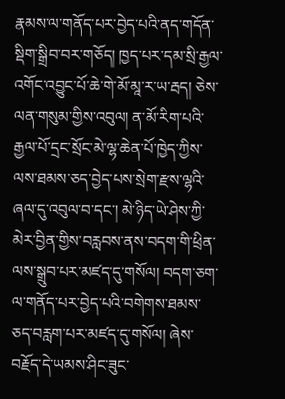རྣམས་ལ་གནོད་པར་བྱེད་པའི་ནད་གདོན་སྡིག་སྒྲིབ་བར་གཅོད། ཁྱད་པར་དམ་སྲི་རྒྱལ་འགོང་འབྱུང་པོ་ཆེ་གེ་མོ་མཱ་ར་ཡ་རྦད། ཅེས་ལན་གསུམ་གྱིས་འབུལ། ན་མོ་རིག་པའི་རྒྱལ་པོ་དྲང་སྲོང་མེ་ལྷ་ཆེན་པོ་ཁྱེད་ཀྱིས་ལས་ཐམས་ཅད་བྱེད་པས་སྲེག་རྫས་ལྷའི་ཞལ་དུ་འབུལ་བ་དང་། མེ་ཉིད་ཡེ་ཤེས་ཀྱི་མེར་བྱིན་གྱིས་བརླབས་ནས་བདག་གི་ཕྲིན་ལས་སྒྲུབ་པར་མཛད་དུ་གསོལ། བདག་ཅག་ལ་གནོད་པར་བྱེད་པའི་བགེགས་ཐམས་ཅད་བརླག་པར་མཛད་དུ་གསོལ། ཞེས་བརྗོད་དེ་ཡམས་ཤིང་ཟུང་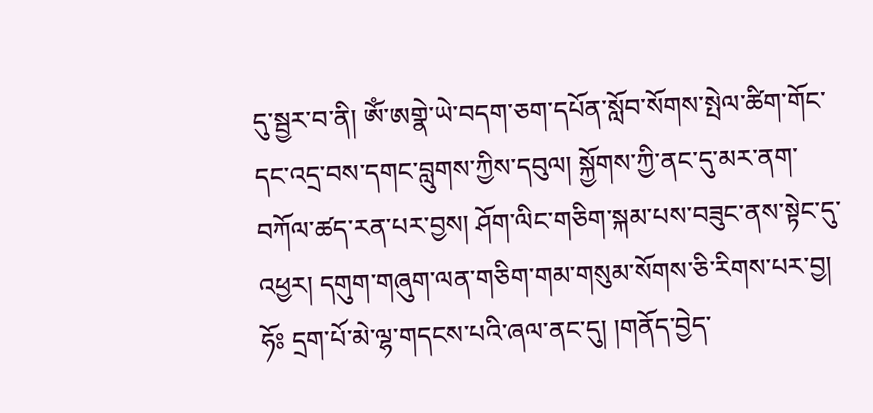དུ་སྦྱར་བ་ནི། ཨོཾ་ཨགྣེ་ཡེ་བདག་ཅག་དཔོན་སློབ་སོགས་སྤེལ་ཚིག་གོང་དང་འདྲ་བས་དགང་བླུགས་ཀྱིས་དབུལ། སྐྱོགས་ཀྱི་ནང་དུ་མར་ནག་བཀོལ་ཚད་རན་པར་བྱས། ཤོག་ལིང་གཅིག་སྐམ་པས་བཟུང་ནས་སྟེང་དུ་འཕྱར། དགུག་གཞུག་ལན་གཅིག་གམ་གསུམ་སོགས་ཅི་རིགས་པར་བྱ། ཧོཿ དྲག་པོ་མེ་ལྷ་གདངས་པའི་ཞལ་ནང་དུ། །གནོད་བྱེད་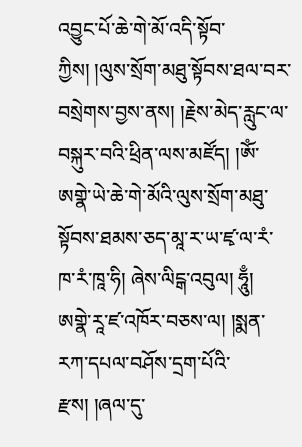འབྱུང་པོ་ཆེ་གེ་མོ་འདི་སྟོབ་ཀྱིས། །ལུས་སྲོག་མཐུ་སྟོབས་ཐལ་བར་བསྲེགས་བྱས་ནས། །རྗེས་མེད་རླུང་ལ་བསྐུར་བའི་ཕྲིན་ལས་མཛོད། །ཨོཾ་ཨགྣེ་ཡེ་ཆེ་གེ་མོའི་ལུས་སྲོག་མཐུ་སྟོབས་ཐམས་ཅད་མཱ་ར་ཡ་ཛྭ་ལ་རཾ་ཁ་རཾ་ཁཱ་ཧི། ཞེས་ལིངྒ་འབུལ། ཧཱུྃ། ཨགྣེ་རཱ་ཛ་འཁོར་བཅས་ལ། །སྨན་རཀ་དཔལ་བཤོས་དྲག་པོའི་རྫས། །ཞལ་དུ་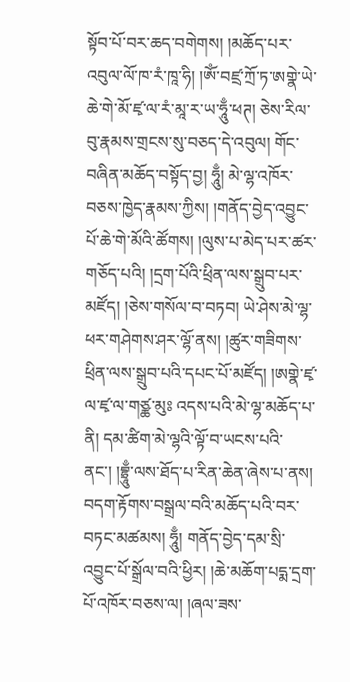སྟོབ་པོ་བར་ཆད་བགེགས། །མཆོད་པར་འབུལ་ལོ་ཁ་རཾ་ཁཱ་ཧི། །ཨོཾ་བཛྲ་ཀྲོ་ཏ་ཨགྣེ་ཡེ་ཆེ་གེ་མོ་ཛྭ་ལ་རཾ་མཱ་ར་ཡ་ཧཱུྃ་ཕཊ། ཅེས་རིལ་བུ་རྣམས་གྲངས་སུ་བཅད་དེ་འབུལ། གོང་བཞིན་མཆོད་བསྟོད་བྱ། ཧཱུྃ། མེ་ལྷ་འཁོར་བཅས་ཁྱེད་རྣམས་ཀྱིས། །གནོད་བྱེད་འབྱུང་པོ་ཆེ་གེ་མོའི་ཚོགས། །ལུས་པ་མེད་པར་ཚར་གཅོད་པའི། །དྲག་པོའི་ཕྲིན་ལས་སྒྲུབ་པར་མཛོད། །ཅེས་གསོལ་བ་བཏབ། ཡེ་ཤེས་མེ་ལྷ་ཕར་གཤེགས་ཤར་ལྷོ་ནས། །ཚུར་གཟིགས་ཕྲིན་ལས་སྒྲུབ་པའི་དཔང་པོ་མཛོད། །ཨགྣེ་ཛྭ་ལ་ཛྭ་ལ་གཙྪ་མུཿ འདས་པའི་མེ་ལྷ་མཆོད་པ་ནི། དམ་ཚིག་མེ་ལྷའི་ལྟོ་བ་ཡངས་པའི་ནང་། །བྷྲཱུྃ་ལས་ཐོད་པ་རིན་ཆེན་ཞེས་པ་ནས། བདག་རྟོགས་བསྒྲལ་བའི་མཆོད་པའི་བར་བཏང་མཚམས། ཧཱུྃ། གནོད་བྱེད་དམ་སྲི་འབྱུང་པོ་སྒྲོལ་བའི་ཕྱིར། །ཆེ་མཆོག་པདྨ་དྲག་པོ་འཁོར་བཅས་ལ། །ཞལ་ཟས་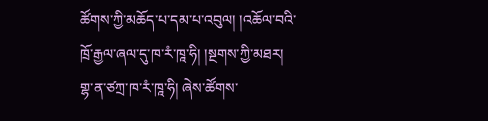ཚོགས་ཀྱི་མཆོད་པ་དམ་པ་འབུལ། །འཆོལ་བའི་ཁྲོ་རྒྱལ་ཞལ་དུ་ཁ་རཾ་ཁཱ་ཧི། །སྔགས་ཀྱི་མཐར། གྷ་ན་ཙཀྲ་ཁ་རཾ་ཁཱ་ཧི། ཞེས་ཚོགས་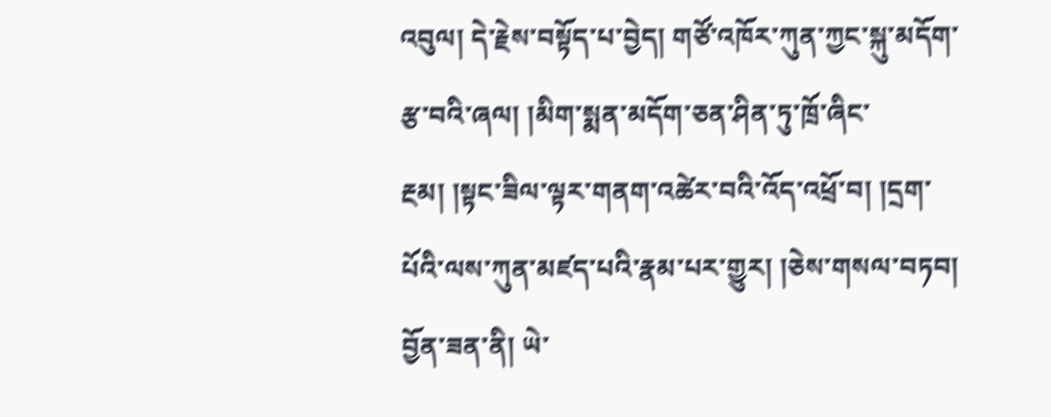འབུལ། དེ་རྗེས་བསྟོད་པ་བྱེད། གཙོ་འཁོར་ཀུན་ཀྱང་སྐུ་མདོག་རྩ་བའི་ཞལ། །མིག་སྨན་མདོག་ཅན་ཤིན་ཏུ་ཁྲོ་ཞིང་རྔམ། །སྟང་ཟིལ་ལྟར་གནག་འཚེར་བའི་འོད་འཕྲོ་བ། །དྲག་པོའི་ལས་ཀུན་མཛད་པའི་རྣམ་པར་གྱུར། །ཅེས་གསལ་བཏབ། བྱོན་ཟན་ནི། ཡེ་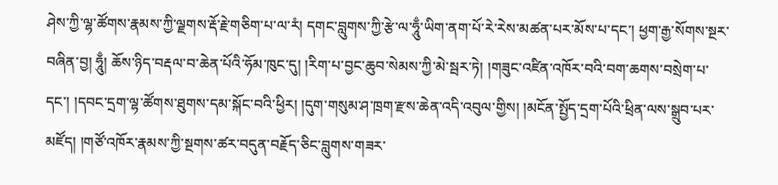ཤེས་ཀྱི་ལྷ་ཚོགས་རྣམས་ཀྱི་ལྗགས་རྡོ་རྗེ་གཅིག་པ་ལ་རཾ། དགང་བླུགས་ཀྱི་རྩེ་ལ་ཧཱུྃ་ཡིག་ནག་པོ་རེ་རེས་མཚན་པར་མོས་པ་དང་། ཕྱག་རྒྱ་སོགས་སྔར་བཞིན་བྱ། ཧཱུྃ། ཆོས་ཉིད་བརྡལ་བ་ཆེན་པོའི་ཧོམ་ཁུང་དུ། །རིག་པ་བྱང་ཆུབ་སེམས་ཀྱི་མེ་སྦར་ཏེ། །གཟུང་འཛིན་འཁོར་བའི་བག་ཆགས་བསྲེག་པ་དང་། །དབང་དྲག་ལྷ་ཚོགས་ཐུགས་དམ་སྐོང་བའི་ཕྱིར། །དུག་གསུམ་ཤ་ཁྲག་རྫས་ཆེན་འདི་འབུལ་གྱིས། །མངོན་སྤྱོད་དྲག་པོའི་ཕྲིན་ལས་སྒྲུབ་པར་མཛོད། །གཙོ་འཁོར་རྣམས་ཀྱི་སྔགས་ཚར་བདུན་བརྗོད་ཅིང་བླུགས་གཟར་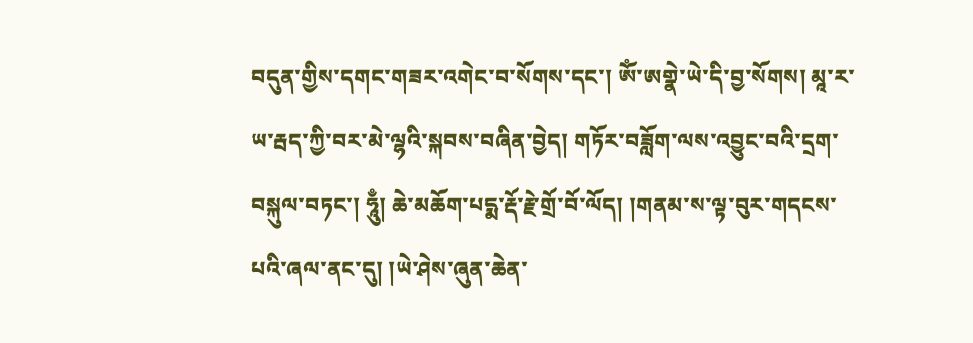བདུན་གྱིས་དགང་གཟར་འགེང་བ་སོགས་དང་། ཨོཾ་ཨགྣེ་ཡེ་དི་བྱ་སོགས། མཱ་ར་ཡ་རྦད་ཀྱི་བར་མེ་ལྷའི་སྐབས་བཞིན་བྱེད། གཏོར་བཟློག་ལས་འབྱུང་བའི་དྲག་བསྐུལ་བཏང་། ཧཱུྃ། ཆེ་མཆོག་པདྨ་རྡོ་རྗེ་གྲོ་བོ་ལོད། །གནམ་ས་ལྟ་བུར་གདངས་པའི་ཞལ་ནང་དུ། །ཡེ་ཤེས་ཞུན་ཆེན་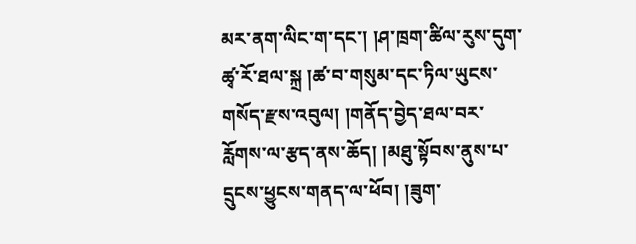མར་ནག་ལིང་ག་དང་། །ཤ་ཁྲག་ཚིལ་རུས་དུག་ཚྭ་རོ་ཐལ་སྐྲ །ཚ་བ་གསུམ་དང་ཏིལ་ཡུངས་གསོད་རྫས་འབུལ། །གནོད་བྱེད་ཐལ་བར་རློགས་ལ་རྩད་ནས་ཆོད། །མཐུ་སྟོབས་ནུས་པ་དྲུངས་ཕྱུངས་གནད་ལ་ཕོབ། །ཟུག་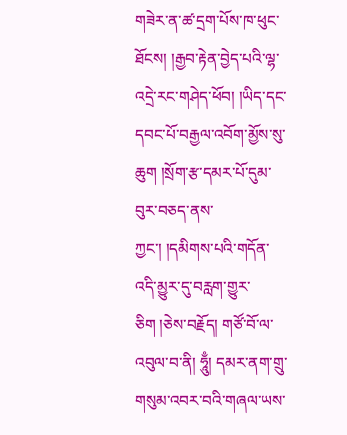གཟེར་ན་ཚ་དྲག་པོས་ཁ་ཕུང་ཐོངས། །རྒྱབ་རྟེན་བྱེད་པའི་ལྷ་འདྲེ་རང་གཤེད་ཕོབ། །ཡིད་དང་དབང་པོ་བརྒྱལ་འབོག་མྱོས་སུ་ཆུག །སྲོག་རྩ་དམར་པོ་དུམ་བུར་བཅད་ནས་ཀྱང་། །དམིགས་པའི་གདོན་འདི་མྱུར་དུ་བརླག་གྱུར་ཅིག །ཅེས་བརྗོད། གཙོ་བོ་ལ་འབུལ་བ་ནི། ཧཱུྃ། དམར་ནག་གྲུ་གསུམ་འབར་བའི་གཞལ་ཡས་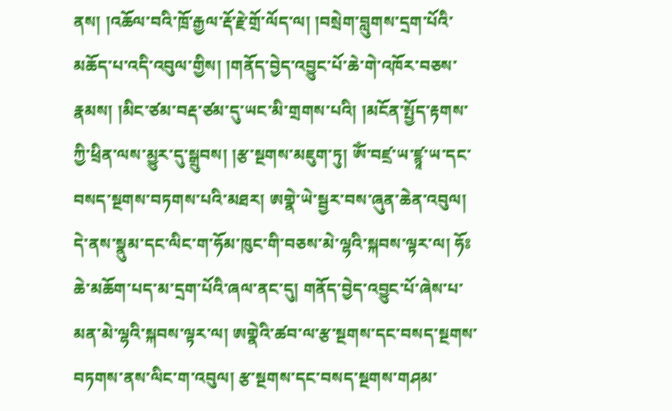ནས། །འཆོལ་བའི་ཁྲོ་རྒྱལ་རྡོ་རྗེ་གྲོ་ལོད་ལ། །བསྲེག་བླུགས་དྲག་པོའི་མཆོད་པ་འདི་འབུལ་གྱིས། །གནོད་བྱེད་འབྱུང་པོ་ཆེ་གེ་འཁོར་བཅས་རྣམས། །མིང་ཙམ་བརྡ་ཙམ་དུ་ཡང་མི་གྲགས་པའི། །མངོན་སྤྱོད་རྟགས་ཀྱི་ཕྲིན་ལས་མྱུར་དུ་སྒྲུབས། །རྩ་སྔགས་མཇུག་ཏུ། ཨོཾ་བཛྲ་ཡ་ཛྙཱ་ཡ་དང་བསད་སྔགས་བཏགས་པའི་མཐར། ཨགྣེ་ཡེ་སྦྱར་བས་ཞུན་ཆེན་འབུལ། དེ་ནས་སྣུམ་དང་ལིང་ག་ཧོམ་ཁུང་གི་བཅས་མེ་ལྷའི་སྐབས་ལྟར་ལ། ཧོཿ ཆེ་མཆོག་པད་མ་དྲག་པོའི་ཞལ་ནང་དུ། གནོད་བྱེད་འབྱུང་པོ་ཞེས་པ་མན་མེ་ལྷའི་སྐབས་ལྟར་ལ། ཨགྣེའི་ཚབ་ལ་རྩ་སྔགས་དང་བསད་སྔགས་བཏགས་ནས་ལིང་ག་འབུལ། རྩ་སྔགས་དང་བསད་སྔགས་གཤམ་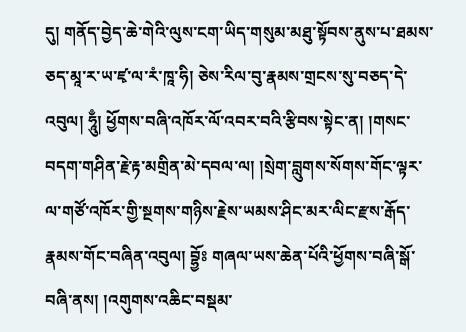དུ། གནོད་བྱེད་ཆེ་གེའི་ལུས་ངག་ཡིད་གསུམ་མཐུ་སྟོབས་ནུས་པ་ཐམས་ཅད་མཱ་ར་ཡ་ཛྭ་ལ་རཾ་ཁཱ་ཧི། ཅེས་རིལ་བུ་རྣམས་གྲངས་སུ་བཅད་དེ་འབུལ། ཧཱུྃ། ཕྱོགས་བཞི་འཁོར་ལོ་འབར་བའི་རྩིབས་སྟེང་ན། །གསང་བདག་གཤིན་རྗེ་རྟ་མགྲིན་མེ་དབལ་ལ། །སྲེག་བླུགས་སོགས་གོང་ལྟར་ལ་གཙོ་འཁོར་གྱི་སྔགས་གཉིས་རྗེས་ཡམས་ཤིང་མར་ལིང་རྫས་རྒོད་རྣམས་གོང་བཞིན་འབུལ། བྷྱོཿ གཞལ་ཡས་ཆེན་པོའི་ཕྱོགས་བཞི་སྒོ་བཞི་ནས། །འགུགས་འཆིང་བསྡམ་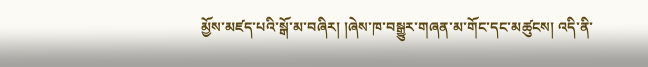མྱོས་མཛད་པའི་སྒོ་མ་བཞིར། །ཞེས་ཁ་བསྒྱུར་གཞན་མ་གོང་དང་མཚུངས། འདི་ནི་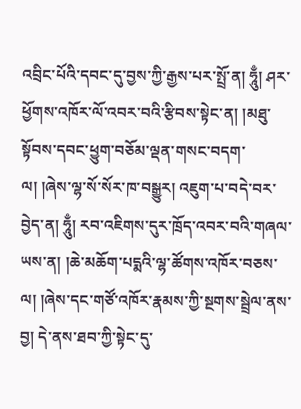འབྲིང་པོའི་དབང་དུ་བྱས་ཀྱི་རྒྱས་པར་སྤྲོ་ན། ཧཱུྃ། ཤར་ཕྱོགས་འཁོར་ལོ་འབར་བའི་རྩིབས་སྟེང་ན། །མཐུ་སྟོབས་དབང་ཕྱུག་བཅོམ་ལྡན་གསང་བདག་ལ། །ཞེས་ལྷ་སོ་སོར་ཁ་བསྒྱུར། འཇུག་པ་བདེ་བར་བྱེད་ན། ཧཱུྃ། རབ་འཇིགས་དུར་ཁྲོད་འབར་བའི་གཞལ་ཡས་ན། །ཆེ་མཆོག་པདྨའི་ལྷ་ཚོགས་འཁོར་བཅས་ལ། །ཞེས་དང་གཙོ་འཁོར་རྣམས་ཀྱི་སྔགས་སྦྲེལ་ནས་བྱ། དེ་ནས་ཐབ་ཀྱི་སྟེང་དུ་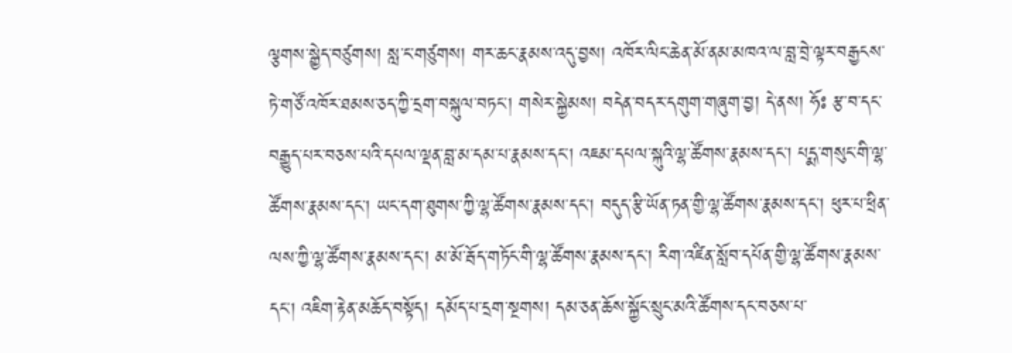ལྕགས་སྒྱེད་བཙུགས། སླ་ང་གཙུགས། གར་ཆང་རྣམས་འདུ་བྱས། འཁོར་ལིང་ཆེན་མོ་ནམ་མཁའ་ལ་བླ་བྲེ་ལྟར་བརྒྱངས་ཏེ་གཙོ་འཁོར་ཐམས་ཅད་ཀྱི་དྲག་བསྐུལ་བཏང་། གསེར་སྐྱེམས། བདེན་བདར་དགུག་གཞུག་བྱ། དེ་ནས། ཧོཿ རྩ་བ་དང་བརྒྱུད་པར་བཅས་པའི་དཔལ་ལྡན་བླ་མ་དམ་པ་རྣམས་དང་། འཇམ་དཔལ་སྐུའི་ལྷ་ཚོགས་རྣམས་དང་། པདྨ་གསུང་གི་ལྷ་ཚོགས་རྣམས་དང་། ཡང་དག་ཐུགས་ཀྱི་ལྷ་ཚོགས་རྣམས་དང་། བདུད་རྩི་ཡོན་ཏན་གྱི་ལྷ་ཚོགས་རྣམས་དང་། ཕུར་པ་ཕྲིན་ལས་ཀྱི་ལྷ་ཚོགས་རྣམས་དང་། མ་མོ་རྦོད་གཏོང་གི་ལྷ་ཚོགས་རྣམས་དང་། རིག་འཛིན་སློབ་དཔོན་གྱི་ལྷ་ཚོགས་རྣམས་དང་། འཇིག་རྟེན་མཆོད་བསྟོད། དམོད་པ་དྲག་སྔགས། དམ་ཅན་ཆོས་སྐྱོང་སྲུང་མའི་ཚོགས་དང་བཅས་པ་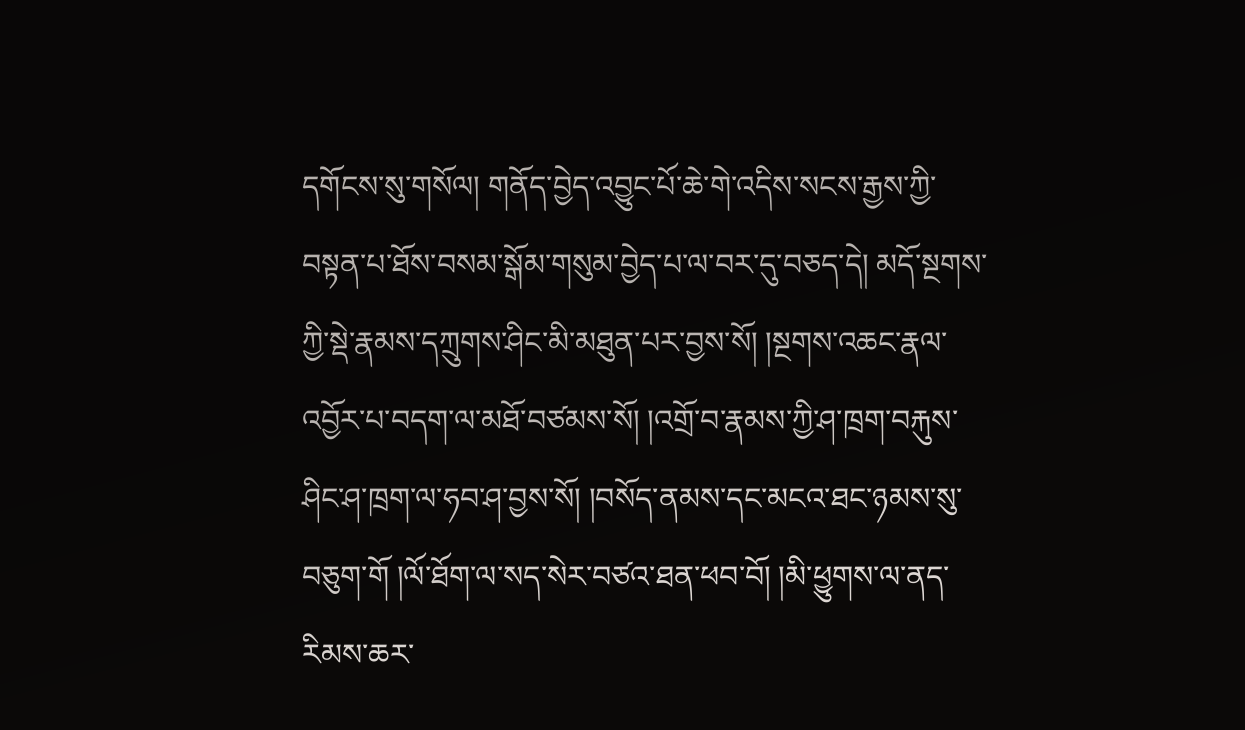དགོངས་སུ་གསོལ། གནོད་བྱེད་འབྱུང་པོ་ཆེ་གེ་འདིས་སངས་རྒྱས་ཀྱི་བསྟན་པ་ཐོས་བསམ་སྒོམ་གསུམ་བྱེད་པ་ལ་བར་དུ་བཅད་དེ། མདོ་སྔགས་ཀྱི་སྡེ་རྣམས་དཀྲུགས་ཤིང་མི་མཐུན་པར་བྱས་སོ། །སྔགས་འཆང་རྣལ་འབྱོར་པ་བདག་ལ་མཐོ་བཙམས་སོ། །འགྲོ་བ་རྣམས་ཀྱི་ཤ་ཁྲག་བརྐུས་ཤིང་ཤ་ཁྲག་ལ་ཧབ་ཤ་བྱས་སོ། །བསོད་ནམས་དང་མངའ་ཐང་ཉམས་སུ་བཅུག་གོ །ལོ་ཐོག་ལ་སད་སེར་བཙའ་ཐན་ཕབ་བོ། །མི་ཕྱུགས་ལ་ནད་རིམས་ཆར་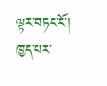ལྟར་བཏང་ངོ་། ཁྱད་པར་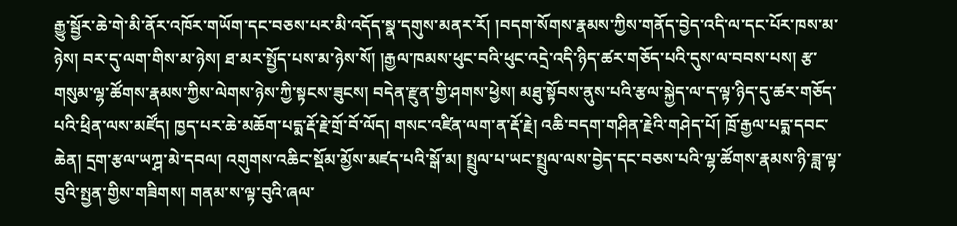རྒྱུ་སྦྱོར་ཆེ་གེ་མི་ནོར་འཁོར་གཡོག་དང་བཅས་པར་མི་འདོད་སྣ་དགུས་མནར་རོ། །བདག་སོགས་རྣམས་ཀྱིས་གནོད་བྱེད་འདི་ལ་དང་པོར་ཁས་མ་ཉེས། བར་དུ་ལག་གིས་མ་ཉེས། ཐ་མར་སྤྱོད་པས་མ་ཉེས་སོ། །རྒྱལ་ཁམས་ཕུང་བའི་ཕུང་འདྲེ་འདི་ཉིད་ཚར་གཅོད་པའི་དུས་ལ་བབས་པས། རྩ་གསུམ་ལྷ་ཚོགས་རྣམས་ཀྱིས་ལེགས་ཉེས་ཀྱི་སྟངས་ཟུངས། བདེན་རྫུན་གྱི་ཤགས་ཕྱེས། མཐུ་སྟོབས་ནུས་པའི་རྩལ་སྐྱེད་ལ་ད་ལྟ་ཉིད་དུ་ཚར་གཅོད་པའི་ཕྲིན་ལས་མཛོད། ཁྱད་པར་ཆེ་མཆོག་པདྨ་རྡོ་རྗེ་གྲོ་བོ་ལོད། གསང་འཛིན་ལག་ན་རྡོ་རྗེ། འཆི་བདག་གཤིན་རྗེའི་གཤེད་པོ། ཁྲོ་རྒྱལ་པདྨ་དབང་ཆེན། དྲག་རྩལ་ཡཀྴ་མེ་དབལ། འགུགས་འཆིང་སྡོམ་མྱོས་མཛད་པའི་སྒོ་མ། སྤྲུལ་པ་ཡང་སྤྲུལ་ལས་བྱེད་དང་བཅས་པའི་ལྷ་ཚོགས་རྣམས་ཉི་ཟླ་ལྟ་བུའི་སྤྱན་གྱིས་གཟིགས། གནམ་ས་ལྟ་བུའི་ཞལ་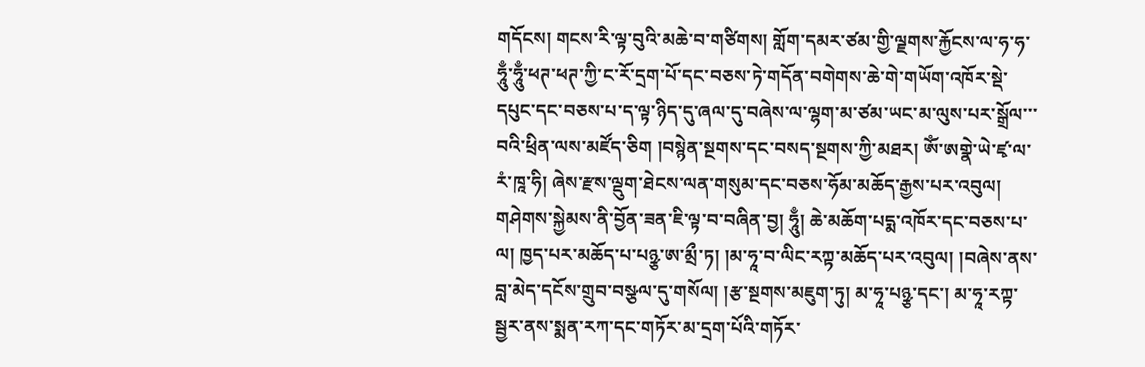གདོངས། གངས་རི་ལྟ་བུའི་མཆེ་བ་གཙིགས། གློག་དམར་ཙམ་གྱི་ལྗགས་རྐྱོངས་ལ་ཧ་ཧ་ཧཱུྃ་ཧཱུྃ་ཕཊ་ཕཊ་ཀྱི་ང་རོ་དྲག་པོ་དང་བཅས་ཏེ་གདོན་བགེགས་ཆེ་གེ་གཡོག་འཁོར་སྡེ་དཔུང་དང་བཅས་པ་ད་ལྟ་ཉིད་དུ་ཞལ་དུ་བཞེས་ལ་ལྷག་མ་ཙམ་ཡང་མ་ལུས་པར་སྒྲོལ་་་བའི་ཕྲིན་ལས་མཛོད་ཅིག །བསྙེན་སྔགས་དང་བསད་སྔགས་ཀྱི་མཐར། ཨོཾ་ཨགྣེ་ཡེ་ཛྭ་ལ་རཾ་ཁཱ་ཧི། ཞེས་རྫས་ལྡུག་ཐེངས་ལན་གསུམ་དང་བཅས་ཧོམ་མཆོད་རྒྱས་པར་འབུལ། གཤེགས་སྐྱེམས་ནི་བྱོན་ཟན་ཇི་ལྟ་བ་བཞིན་བྱ། ཧཱུྃ། ཆེ་མཆོག་པདྨ་འཁོར་དང་བཅས་པ་ལ། ཁྱད་པར་མཆོད་པ་པཉྩ་ཨ་མྲྀ་ཏ། །མ་ཧཱ་བ་ལིང་རཀྟ་མཆོད་པར་འབུལ། །བཞེས་ནས་བླ་མེད་དངོས་གྲུབ་བསྩལ་དུ་གསོལ། །རྩ་སྔགས་མཇུག་ཏུ། མ་ཧཱ་པཉྩ་དང་། མ་ཧཱ་རཀྟ་སྦྱར་ནས་སྨན་རཀ་དང་གཏོར་མ་དྲག་པོའི་གཏོར་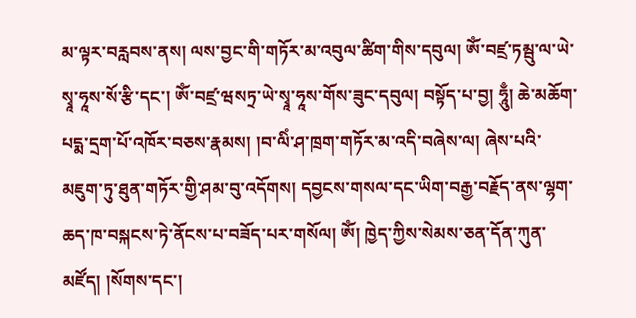མ་ལྟར་བརླབས་ནས། ལས་བྱང་གི་གཏོར་མ་འབུལ་ཚིག་གིས་དབུལ། ཨོཾ་བཛྲ་ཏམྦུ་ལ་ཡེ་སྭཱ་ཧཱས་སོ་རྩི་དང་། ཨོཾ་བཛྲ་ཝསཏྲ་ཡེ་སྭཱ་ཧཱས་གོས་ཟུང་དབུལ། བསྟོད་པ་བྱ། ཧཱུྃ། ཆེ་མཆོག་པདྨ་དྲག་པོ་འཁོར་བཅས་རྣམས། །བ་ལིཾ་ཤ་ཁྲག་གཏོར་མ་འདི་བཞེས་ལ། ཞེས་པའི་མཇུག་ཏུ་ཐུན་གཏོར་གྱི་ཤམ་བུ་འདོགས། དབྱངས་གསལ་དང་ཡིག་བརྒྱ་བརྗོད་ནས་ལྷག་ཆད་ཁ་བསྐངས་ཏེ་ནོངས་པ་བཟོད་པར་གསོལ། ཨོཾ། ཁྱེད་ཀྱིས་སེམས་ཅན་དོན་ཀུན་མཛོད། །སོགས་དང་།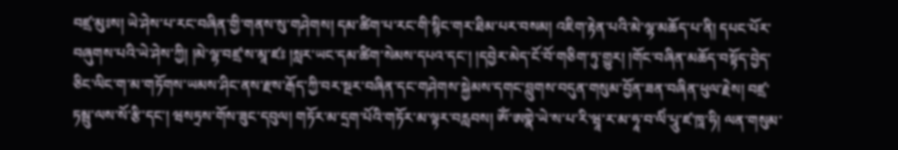བཛྲ་མུཿས། ཡེ་ཤེས་པ་རང་བཞིན་གྱི་གནས་སུ་གཤེགས། དམ་ཚིག་པ་རང་གི་སྙིང་གར་ཐིམ་པར་བསམ། འཇིག་རྟེན་པའི་མེ་ལྷ་མཆོད་པ་ནི། དཔང་པོར་བཞུགས་པའི་ཡེ་ཤེས་ཀྱི། །མེ་ལྷ་བཛྲ་ས་མཱ་ཛཿ །སླར་ཡང་དམ་ཚིག་སེམས་དཔའ་དང་། །དབྱེར་མེད་ངོ་བོ་གཅིག་ཏུ་གྱུར། །གོང་བཞིན་མཆོད་བསྟོད་བྱེད་ཅིང་ལིང་ག་མ་གཏོགས་ཡམས་ཤིང་ནས་རྫས་རྒོད་ཀྱི་བར་སྔར་བཞིན་དང་གཤེགས་སྐྱེམས་དགང་བླུགས་བདུན་གསུམ་བྱོན་ཟན་བཞིན་ཕུལ་རྗེས། བཛྲ་ཏམྦུ་ལས་སོ་རྩི་དང་། ཝསཏྲས་གོས་ཟུང་དབུལ། གཏོར་མ་དྲག་པོའི་གཏོར་མ་ལྟར་བརླབས། ཨོཾ་ཨགྣེ་ཡེ་ས་པ་རི་ཝཱ་ར་མ་ཧཱ་བ་ལིཾ་པཱུ་ཛ་ཁཱ་ཧི། ལན་གསུམ་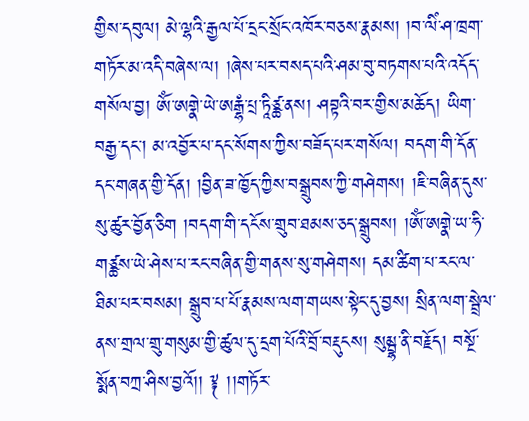གྱིས་དབུལ། མེ་ལྷའི་རྒྱལ་པོ་དྲང་སྲོང་འཁོར་བཅས་རྣམས། །བ་ལིཾ་ཤ་ཁྲག་གཏོར་མ་འདི་བཞེས་ལ། །ཞེས་པར་བསད་པའི་ཤམ་བུ་བཏགས་པའི་འདོད་གསོལ་བྱ། ཨོཾ་ཨགྣེ་ཡེ་ཨརྒྷཾ་པྲ་ཏཱིཙྪ་ནས། ཤབྟའི་བར་གྱིས་མཆོད། ཡིག་བརྒྱ་དང་། མ་འབྱོར་པ་དང་སོགས་ཀྱིས་བཟོད་པར་གསོལ། བདག་གི་དོན་དང་གཞན་གྱི་དོན། །བྱིན་ཟ་ཁྱོད་ཀྱིས་བསྒྲུབས་ཀྱི་གཤེགས། །ཇི་བཞིན་དུས་སུ་ཚུར་བྱོན་ཅིག །བདག་གི་དངོས་གྲུབ་ཐམས་ཅད་སྒྲུབས། །ཨོཾ་ཨགྣེ་ཡ་ཧི་གཙྪས་ཡེ་ཤེས་པ་རང་བཞིན་གྱི་གནས་སུ་གཤེགས། དམ་ཚིག་པ་རང་ལ་ཐིམ་པར་བསམ། སྒྲུབ་པ་པོ་རྣམས་ལག་གཡས་སྟེང་དུ་བྱས། སྲིན་ལག་སྦྲེལ་ནས་གྲལ་གྲུ་གསུམ་གྱི་ཚུལ་དུ་དྲག་པོའི་བྲོ་བརྡུངས། སུམྦྷ་ནི་བརྗོད། བསྔོ་སྨོན་བཀྲ་ཤིས་བྱའོ།། ༈ །།གཏོར་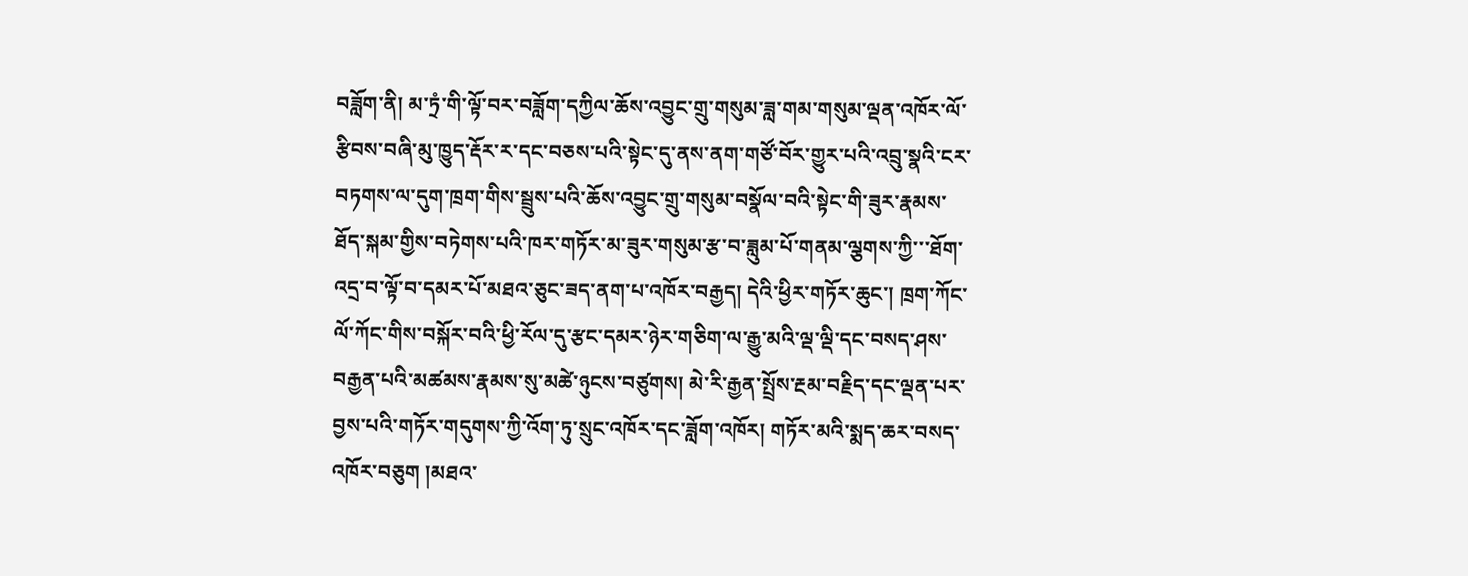བཟློག་ནི། མ་ཏྲཾ་གི་ལྟོ་བར་བཟློག་དཀྱིལ་ཆོས་འབྱུང་གྲུ་གསུམ་ཟླ་གམ་གསུམ་ལྡན་འཁོར་ལོ་རྩིབས་བཞི་མུ་ཁྱུད་རྡོར་ར་དང་བཅས་པའི་སྟེང་དུ་ནས་ནག་གཙོ་བོར་གྱུར་པའི་འབྲུ་སྣའི་ངར་བཏགས་ལ་དུག་ཁྲག་གིས་སྦྲུས་པའི་ཆོས་འབྱུང་གྲུ་གསུམ་བསྣོལ་བའི་སྟེང་གི་ཟུར་རྣམས་ཐོད་སྐམ་གྱིས་བཏེགས་པའི་ཁར་གཏོར་མ་ཟུར་གསུམ་རྩ་བ་ཟླུམ་པོ་གནམ་ལྕགས་ཀྱི་་་ཐོག་འདྲ་བ་ལྟོ་བ་དམར་པོ་མཐའ་ཅུང་ཟད་ནག་པ་འཁོར་བརྒྱད། དེའི་ཕྱིར་གཏོར་ཆུང་། ཁྲག་ཀོང་ལོ་ཀོང་གིས་བསྐོར་བའི་ཕྱི་རོལ་དུ་རྩང་དམར་ཉེར་གཅིག་ལ་རྒྱུ་མའི་ལྡ་ལྡི་དང་བསད་ཤས་བརྒྱན་པའི་མཚམས་རྣམས་སུ་མཚེ་ཉུངས་བཙུགས། མེ་རི་རྒྱན་སྤྲོས་རྔམ་བརྗིད་དང་ལྡན་པར་བྱས་པའི་གཏོར་གདུགས་ཀྱི་འོག་ཏུ་སྲུང་འཁོར་དང་ཟློག་འཁོར། གཏོར་མའི་སྨད་ཆར་བསད་འཁོར་བཅུག །མཐའ་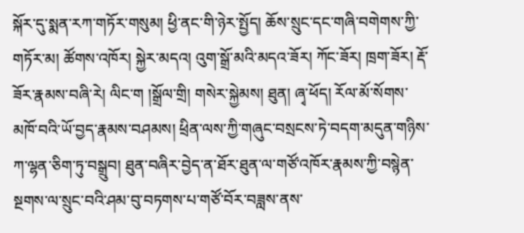སྐོར་དུ་སྨན་རཀ་གཏོར་གསུམ། ཕྱི་ནང་གི་ཉེར་སྤྱོད། ཆོས་སྲུང་དང་གཞི་བགེགས་ཀྱི་གཏོར་མ། ཚོགས་འཁོར། སྐྱེར་མདའ། འུག་སྒྲོ་མའི་མདའ་ཟོར། ཀོང་ཟོར། ཁྲག་ཟོར། རྡོ་ཟོར་རྣམས་བཞི་རེ། ལིང་ག །སྒྲོལ་གྲི། གསེར་སྐྱེམས། ཐུན། ཞྭ་ཕོད། རོལ་མོ་སོགས་མཁོ་བའི་ཡོ་བྱད་རྣམས་བཤམས། ཕྲིན་ལས་ཀྱི་གཞུང་བསྲངས་ཏེ་བདག་མདུན་གཉིས་ཀ་ལྷན་ཅིག་ཏུ་བསྒྲུབ། ཐུན་བཞིར་བྱེད་ན་ཐོར་ཐུན་ལ་གཙོ་འཁོར་རྣམས་ཀྱི་བསྙེན་སྔགས་ལ་སྲུང་བའི་ཤམ་བུ་བཏགས་པ་གཙོ་བོར་བཟླས་ནས་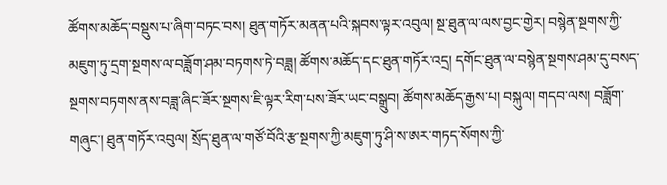ཚོགས་མཆོད་བསྡུས་པ་ཞིག་བཏང་བས། ཐུན་གཏོར་མནན་པའི་སྐབས་ལྟར་འབུལ། སྔ་ཐུན་ལ་ལས་བྱང་གྱེར། བསྙེན་སྔགས་ཀྱི་མཇུག་ཏུ་དྲག་སྔགས་ལ་བཟློག་ཤམ་བཏགས་ཏེ་བཟླ། ཚོགས་མཆོད་དང་ཐུན་གཏོར་འདྲ། དགོང་ཐུན་ལ་བསྙེན་སྔགས་ཤམ་དུ་བསད་སྔགས་བཏགས་ནས་བཟླ་ཞིང་ཟོར་སྔགས་ཇི་ལྟར་རིག་པས་ཟོར་ཡང་བསྒྲུབ། ཚོགས་མཆོད་རྒྱས་པ། བསྐུལ། གདབ་ལས། བཟློག་གཞུང་། ཐུན་གཏོར་འབུལ། སྲོད་ཐུན་ལ་གཙོ་བོའི་རྩ་སྔགས་ཀྱི་མཇུག་ཏུ་ཤི་ས་ཨར་གཏད་སོགས་ཀྱི་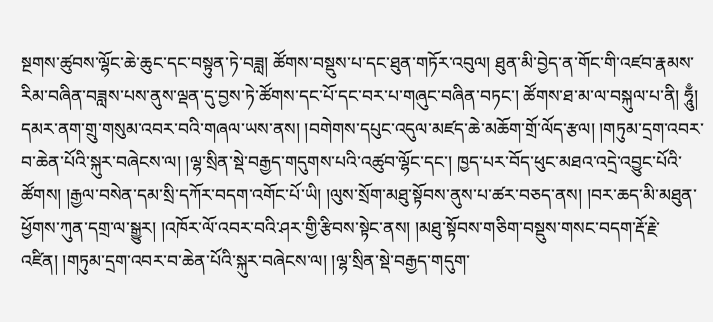སྔགས་ཚུབས་ལྷོང་ཆེ་ཆུང་དང་བསྟུན་ཏེ་བཟླ། ཚོགས་བསྡུས་པ་དང་ཐུན་གཏོར་འབུལ། ཐུན་མི་བྱེད་ན་གོང་གི་འཛབ་རྣམས་རིམ་བཞིན་བཟླས་པས་ནུས་ལྡན་དུ་བྱས་ཏེ་ཚོགས་དང་པོ་དང་བར་པ་གཞུང་བཞིན་བཏང་། ཚོགས་ཐ་མ་ལ་བསྐུལ་པ་ནི། ཧཱུྃ། དམར་ནག་གྲུ་གསུམ་འབར་བའི་གཞལ་ཡས་ནས། །བགེགས་དཔུང་འདུལ་མཛད་ཆེ་མཆོག་གྲོ་ལོད་རྩལ། །གཏུམ་དྲག་འབར་བ་ཆེན་པོའི་སྐུར་བཞེངས་ལ། །ལྷ་སྲིན་སྡེ་བརྒྱད་གདུགས་པའི་འཚུབ་ལྷོང་དང་། ཁྱད་པར་བོད་ཕུང་མཐའ་འདྲེ་འབྱུང་པོའི་ཚོགས། །རྒྱལ་བསེན་དམ་སྲི་དཀོར་བདག་འགོང་པོ་ཡི། །ལུས་སྲོག་མཐུ་སྟོབས་ནུས་པ་ཚར་བཅད་ནས། །བར་ཆད་མི་མཐུན་ཕྱོགས་ཀུན་དགྲ་ལ་སྒྱུར། །འཁོར་ལོ་འབར་བའི་ཤར་གྱི་རྩིབས་སྟེང་ནས། །མཐུ་སྟོབས་གཅིག་བསྡུས་གསང་བདག་རྡོ་རྗེ་འཛིན། །གཏུམ་དྲག་འབར་བ་ཆེན་པོའི་སྐུར་བཞེངས་ལ། །ལྷ་སྲིན་སྡེ་བརྒྱད་གདུག་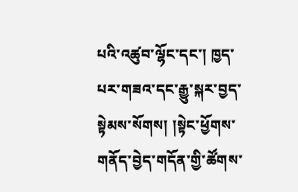པའི་འཚུབ་ལྷོང་དང་། ཁྱད་པར་གཟའ་དང་རྒྱུ་སྐར་བྱད་སྟེམས་སོགས། །སྟེང་ཕྱོགས་གནོད་བྱེད་གདོན་གྱི་ཚོགས་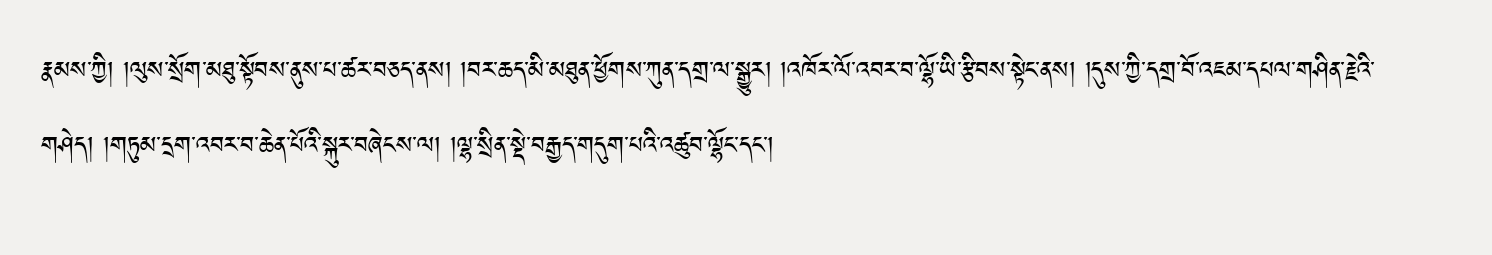རྣམས་ཀྱི། །ལུས་སྲོག་མཐུ་སྟོབས་ནུས་པ་ཚར་བཅད་ནས། །བར་ཆད་མི་མཐུན་ཕྱོགས་ཀུན་དགྲ་ལ་སྒྱུར། །འཁོར་ལོ་འབར་བ་ལྷོ་ཡི་རྩིབས་སྟེང་ནས། །དུས་ཀྱི་དགྲ་བོ་འཇམ་དཔལ་གཤིན་རྗེའི་གཤེད། །གཏུམ་དྲག་འབར་བ་ཆེན་པོའི་སྐུར་བཞེངས་ལ། །ལྷ་སྲིན་སྡེ་བརྒྱད་གདུག་པའི་འཚུབ་ལྷོང་དང་།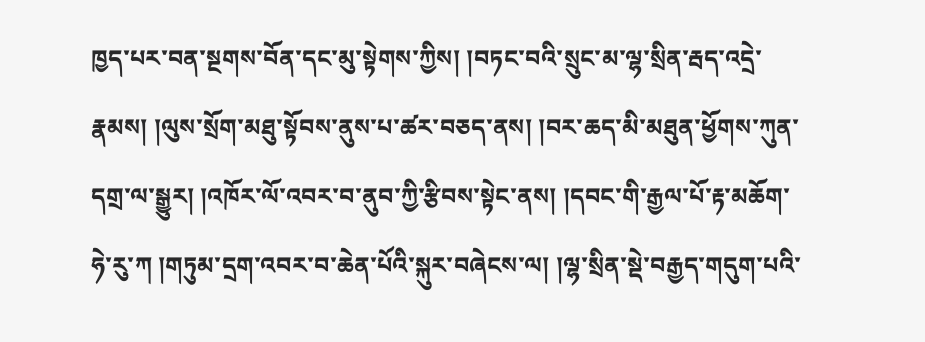ཁྱད་པར་བན་སྔགས་བོན་དང་མུ་སྟེགས་ཀྱིས། །བཏང་བའི་སྲུང་མ་ལྷ་སྲིན་རྦད་འདྲེ་རྣམས། །ལུས་སྲོག་མཐུ་སྟོབས་ནུས་པ་ཚར་བཅད་ནས། །བར་ཆད་མི་མཐུན་ཕྱོགས་ཀུན་དགྲ་ལ་སྒྱུར། །འཁོར་ལོ་འབར་བ་ནུབ་ཀྱི་རྩིབས་སྟེང་ནས། །དབང་གི་རྒྱལ་པོ་རྟ་མཆོག་ཧེ་རུ་ཀ །གཏུམ་དྲག་འབར་བ་ཆེན་པོའི་སྐུར་བཞེངས་ལ། །ལྷ་སྲིན་སྡེ་བརྒྱད་གདུག་པའི་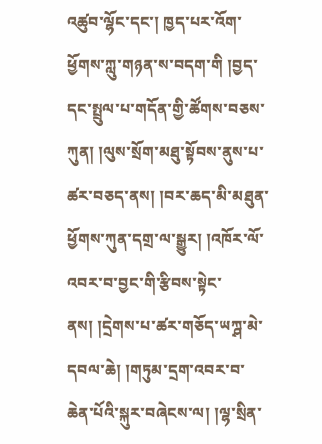འཚུབ་ལྷོང་དང་། ཁྱད་པར་འོག་ཕྱོགས་ཀླུ་གཉན་ས་བདག་གི །བྱད་དང་སྤྲུལ་པ་གདོན་གྱི་ཚོགས་བཅས་ཀུན། །ལུས་སྲོག་མཐུ་སྟོབས་ནུས་པ་ཚར་བཅད་ནས། །བར་ཆད་མི་མཐུན་ཕྱོགས་ཀུན་དགྲ་ལ་སྒྱུར། །འཁོར་ལོ་འབར་བ་བྱང་གི་རྩིབས་སྟེང་ནས། །དྲེགས་པ་ཚར་གཅོད་ཡཀྴ་མེ་དབལ་ཆེ། །གཏུམ་དྲག་འབར་བ་ཆེན་པོའི་སྐུར་བཞེངས་ལ། །ལྷ་སྲིན་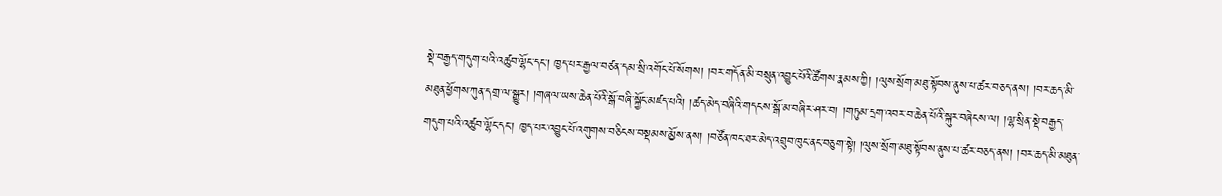སྡེ་བརྒྱད་གདུག་པའི་འཚུབ་ལྷོང་དང་། ཁྱད་པར་རྒྱལ་བཙན་དམ་སྲི་འགོང་པོ་སོགས། །བར་གདོན་མི་བསྲུན་འབྱུང་པོའི་ཚོགས་རྣམས་ཀྱི། །ལུས་སྲོག་མཐུ་སྟོབས་ནུས་པ་ཚར་བཅད་ནས། །བར་ཆད་མི་མཐུན་ཕྱོགས་ཀུན་དགྲ་ལ་སྒྱུར། །གཞལ་ཡས་ཆེན་པོའི་སྒོ་བཞི་སྐྱོང་མཛད་པའི། །ཚད་མེད་བཞིའི་གདངས་སྒོ་མ་བཞིར་ཤར་བ། །གཏུམ་དྲག་འབར་བ་ཆེན་པོའི་སྐུར་བཞེངས་ལ། །ལྷ་སྲིན་སྡེ་བརྒྱད་གདུག་པའི་འཚུབ་ལྷོང་དང་། ཁྱད་པར་འབྱུང་པོ་འགུགས་བཅིངས་བསྡམས་མྱོས་ནས། །བཙོན་ཁང་ཐར་མེད་འབྲུབ་ཁུང་ནང་བཅུག་སྟེ། །ལུས་སྲོག་མཐུ་སྟོབས་ནུས་པ་ཚར་བཅད་ནས། །བར་ཆད་མི་མཐུན་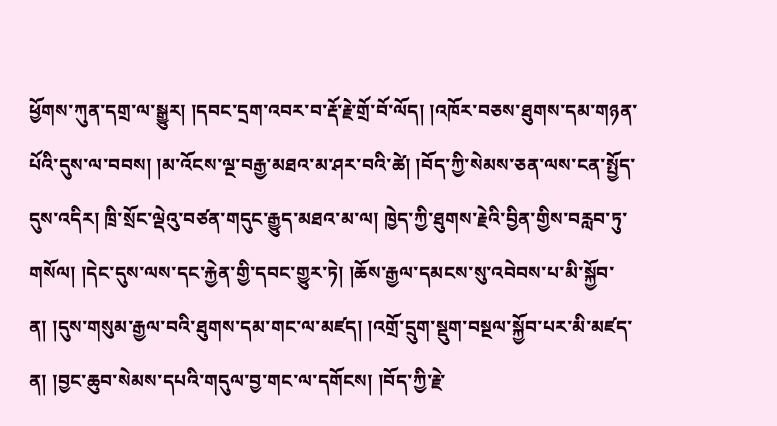ཕྱོགས་ཀུན་དགྲ་ལ་སྒྱུར། །དབང་དྲག་འབར་བ་རྡོ་རྗེ་གྲོ་བོ་ལོད། །འཁོར་བཅས་ཐུགས་དམ་གཉན་པོའི་དུས་ལ་བབས། །མ་འོངས་ལྔ་བརྒྱ་མཐའ་མ་ཤར་བའི་ཚེ། །བོད་ཀྱི་སེམས་ཅན་ལས་ངན་སྤྱོད་དུས་འདིར། ཁྲི་སྲོང་ལྡེའུ་བཙན་གདུང་རྒྱུད་མཐའ་མ་ལ། ཁྱེད་ཀྱི་ཐུགས་རྗེའི་བྱིན་གྱིས་བརླབ་ཏུ་གསོལ། །དེང་དུས་ལས་དང་རྐྱེན་གྱི་དབང་གྱུར་ཏེ། །ཆོས་རྒྱལ་དམངས་སུ་འབེབས་པ་མི་སྐྱོབ་ན། །དུས་གསུམ་རྒྱལ་བའི་ཐུགས་དམ་གང་ལ་མཛད། །འགྲོ་དྲུག་སྡུག་བསྔལ་སྐྱོབ་པར་མི་མཛད་ན། །བྱང་ཆུབ་སེམས་དཔའི་གདུལ་བྱ་གང་ལ་དགོངས། །བོད་ཀྱི་རྗེ་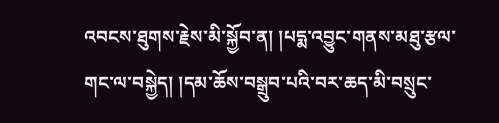འབངས་ཐུགས་རྗེས་མི་སྐྱོབ་ན། །པདྨ་འབྱུང་གནས་མཐུ་རྩལ་གང་ལ་བསྐྱེད། །དམ་ཆོས་བསྒྲུབ་པའི་བར་ཆད་མི་བསྲུང་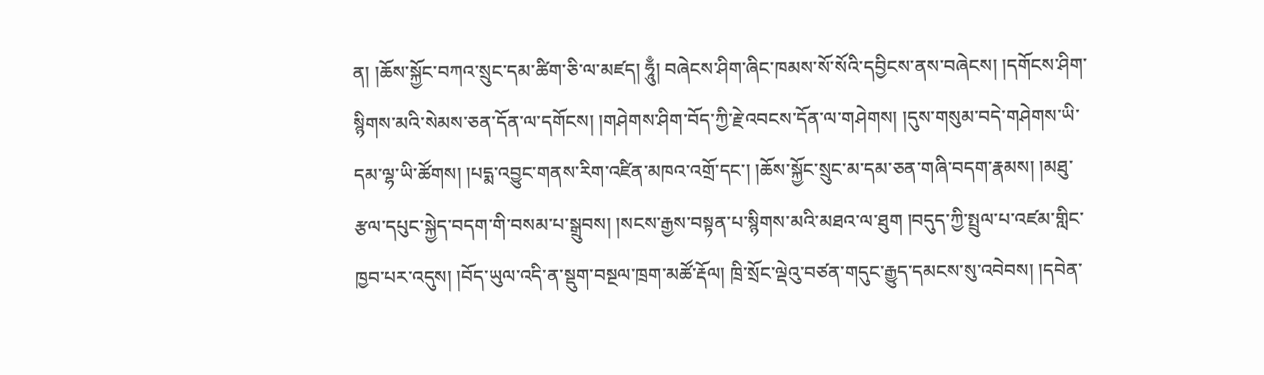ན། །ཆོས་སྐྱོང་བཀའ་སྲུང་དམ་ཚིག་ཅི་ལ་མཛད། ཧཱུྃ། བཞེངས་ཤིག་ཞིང་ཁམས་སོ་སོའི་དབྱིངས་ནས་བཞེངས། །དགོངས་ཤིག་སྙིགས་མའི་སེམས་ཅན་དོན་ལ་དགོངས། །གཤེགས་ཤིག་བོད་ཀྱི་རྗེ་འབངས་དོན་ལ་གཤེགས། །དུས་གསུམ་བདེ་གཤེགས་ཡི་དམ་ལྷ་ཡི་ཚོགས། །པདྨ་འབྱུང་གནས་རིག་འཛིན་མཁའ་འགྲོ་དང་། །ཆོས་སྐྱོང་སྲུང་མ་དམ་ཅན་གཞི་བདག་རྣམས། །མཐུ་རྩལ་དཔུང་སྐྱེད་བདག་གི་བསམ་པ་སྒྲུབས། །སངས་རྒྱས་བསྟན་པ་སྙིགས་མའི་མཐའ་ལ་ཐུག །བདུད་ཀྱི་སྤྲུལ་པ་འཛམ་གླིང་ཁྱབ་པར་འདུས། །བོད་ཡུལ་འདི་ན་སྡུག་བསྔལ་ཁྲག་མཚོ་རྡོལ། ཁྲི་སྲོང་ལྡེའུ་བཙན་གདུང་རྒྱུད་དམངས་སུ་འབེབས། །དབེན་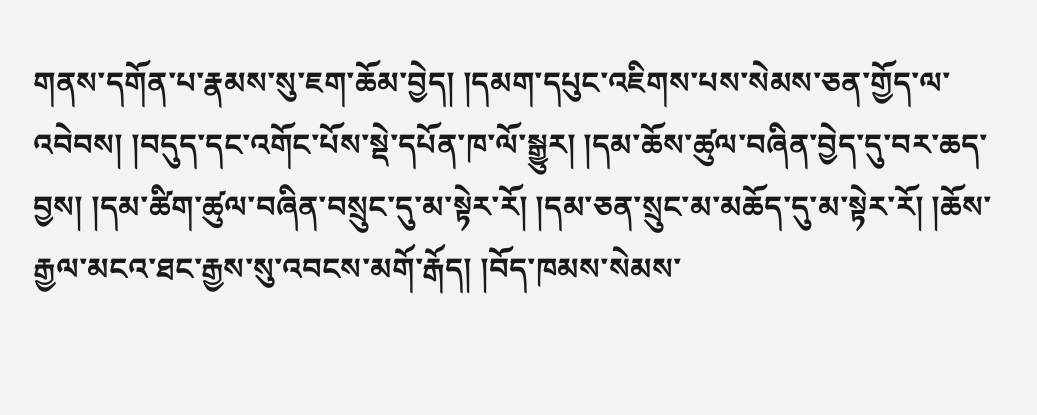གནས་དགོན་པ་རྣམས་སུ་ཇག་ཆོམ་བྱེད། །དམག་དཔུང་འཇིགས་པས་སེམས་ཅན་གྱོད་ལ་འབེབས། །བདུད་དང་འགོང་པོས་སྡེ་དཔོན་ཁ་ལོ་སྒྱུར། །དམ་ཆོས་ཚུལ་བཞིན་བྱེད་དུ་བར་ཆད་བྱས། །དམ་ཚིག་ཚུལ་བཞིན་བསྲུང་དུ་མ་སྟེར་རོ། །དམ་ཅན་སྲུང་མ་མཆོད་དུ་མ་སྟེར་རོ། །ཆོས་རྒྱལ་མངའ་ཐང་རྒྱས་སུ་འབངས་མགོ་རྒོད། །བོད་ཁམས་སེམས་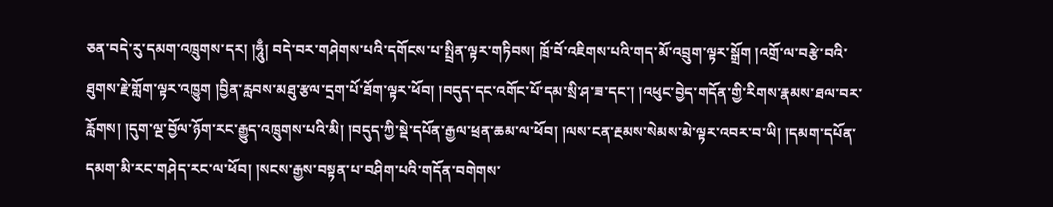ཅན་བདེ་རུ་དམག་འཁྲུགས་དར། །ཧཱུྃ། བདེ་བར་གཤེགས་པའི་དགོངས་པ་སྤྲིན་ལྟར་གཏིབས། ཁྲོ་བོ་འཇིགས་པའི་གད་མོ་འབྲུག་ལྟར་སྒྲོག །འགྲོ་ལ་བརྩེ་བའི་ཐུགས་རྗེ་གློག་ལྟར་འཁྱུག །བྱིན་རླབས་མཐུ་རྩལ་དྲག་པོ་ཐོག་ལྟར་ཕོབ། །བདུད་དང་འགོང་པོ་དམ་སྲི་ཤ་ཟ་དང་། །འཕུང་བྱེད་གདོན་གྱི་རིགས་རྣམས་ཐལ་བར་རློགས། །དུག་ལྔ་བྱོལ་ཉོག་རང་རྒྱུད་འཁྲུགས་པའི་མི། །བདུད་ཀྱི་སྡེ་དཔོན་རྒྱལ་ཕྲན་ཆམ་ལ་ཕོབ། །ལས་ངན་རྔམས་སེམས་མེ་ལྟར་འབར་བ་ཡི། །དམག་དཔོན་དམག་མི་རང་གཤེད་རང་ལ་ཕོབ། །སངས་རྒྱས་བསྟན་པ་བཤིག་པའི་གདོན་བགེགས་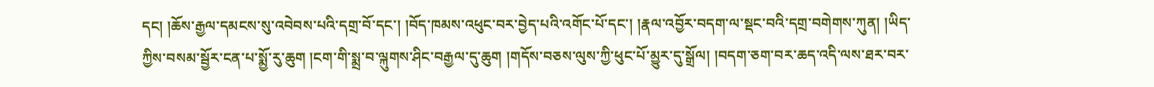དང། །ཆོས་རྒྱལ་དམངས་སུ་འབེབས་པའི་དགྲ་བོ་དང་། །བོད་ཁམས་འཕུང་བར་བྱེད་པའི་འགོང་པོ་དང་། །རྣལ་འབྱོར་བདག་ལ་སྡང་བའི་དགྲ་བགེགས་ཀུན། །ཡིད་ཀྱིས་བསམ་སྦྱོར་ངན་པ་སྨྱོ་རུ་ཆུག །ངག་གི་སྨྲ་བ་ལྐུགས་ཤིང་བརྒྱལ་དུ་ཆུག །གདོས་བཅས་ལུས་ཀྱི་ཕུང་པོ་མྱུར་དུ་སྒྲོལ། །བདག་ཅག་བར་ཆད་འདི་ལས་ཐར་བར་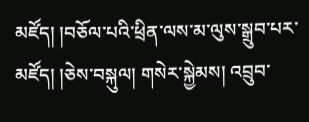མཛོད། །བཅོལ་པའི་ཕྲིན་ལས་མ་ལུས་སྒྲུབ་པར་མཛོད། །ཅེས་བསྐུལ། གསེར་སྐྱེམས། འབྲུབ་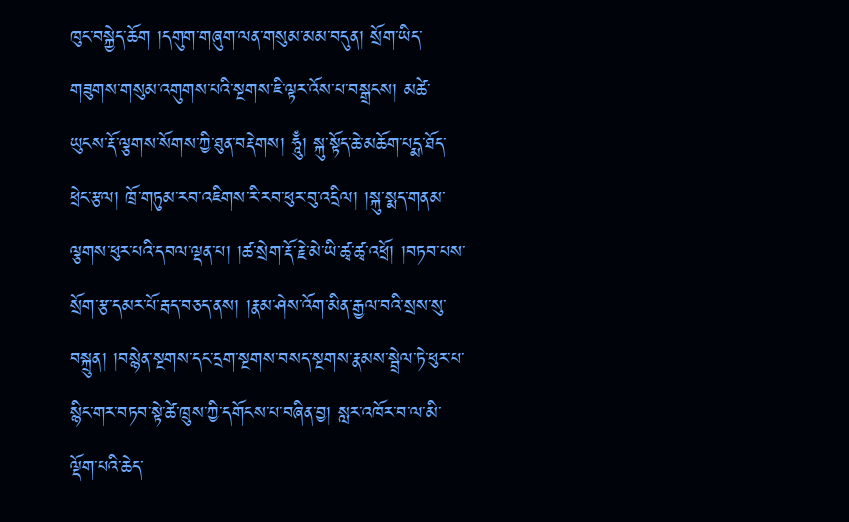ཁུང་བསྐྱེད་ཆོག །དགུག་གཞུག་ལན་གསུམ་མམ་བདུན། སྲོག་ཡིད་གཟུགས་གསུམ་འགུགས་པའི་སྔགས་ཇི་ལྟར་འོས་པ་བསྒྲངས། མཚེ་ཡུངས་རྡོ་ལྕགས་སོགས་ཀྱི་ཐུན་བརྡེགས། ཧཱུྃ། སྐུ་སྟོད་ཆེ་མཆོག་པདྨ་ཐོད་ཕྲེང་རྩལ། ཁྲོ་གཏུམ་རབ་འཇིགས་རི་རབ་ཕུར་བུ་འདྲིལ། །སྐུ་སྨད་གནམ་ལྕགས་ཕུར་པའི་དབལ་ལྡན་པ། །ཚ་སྲེག་རྡོ་རྗེ་མེ་ཡི་ཚྭ་ཚྭ་འཕྲོ། །བཏབ་པས་སྲོག་རྩ་དམར་པོ་རྦད་བཅད་ནས། །རྣམ་ཤེས་འོག་མིན་རྒྱལ་བའི་སྲས་སུ་བསྐྲུན། །བསྙེན་སྔགས་དང་དྲག་སྔགས་བསད་སྔགས་རྣམས་སྦྲེལ་ཏེ་ཕུར་པ་སྙིང་གར་བཏབ་སྟེ་ཚེ་ཁྲུས་ཀྱི་དགོངས་པ་བཞིན་བྱ། སླར་འཁོར་བ་ལ་མི་ལྡོག་པའི་ཆེད་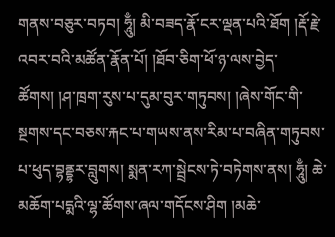གནས་བཅུར་བཏབ། ཧཱུྃ། མི་བཟད་རྣོ་ངར་ལྡན་པའི་ཐོག །རྡོ་རྗེ་འབར་བའི་མཚོན་རྣོན་པོ། །ཐོབ་ཅིག་ཕོ་ཉ་ལས་བྱེད་ཚོགས། །ཤ་ཁྲག་རུས་པ་དུམ་བུར་གཏུབས། །ཞེས་གོང་གི་སྔགས་དང་བཅས་རྐང་པ་གཡས་ནས་རིམ་པ་བཞིན་གཏུབས་པ་ཕུད་བྷནྡྷར་བླུགས། སྨན་རཀ་སྦྲེངས་ཏེ་བཏེགས་ནས། ཧཱུྃ། ཆེ་མཆོག་པདྨའི་ལྷ་ཚོགས་ཞལ་གདོངས་ཤིག །མཆེ་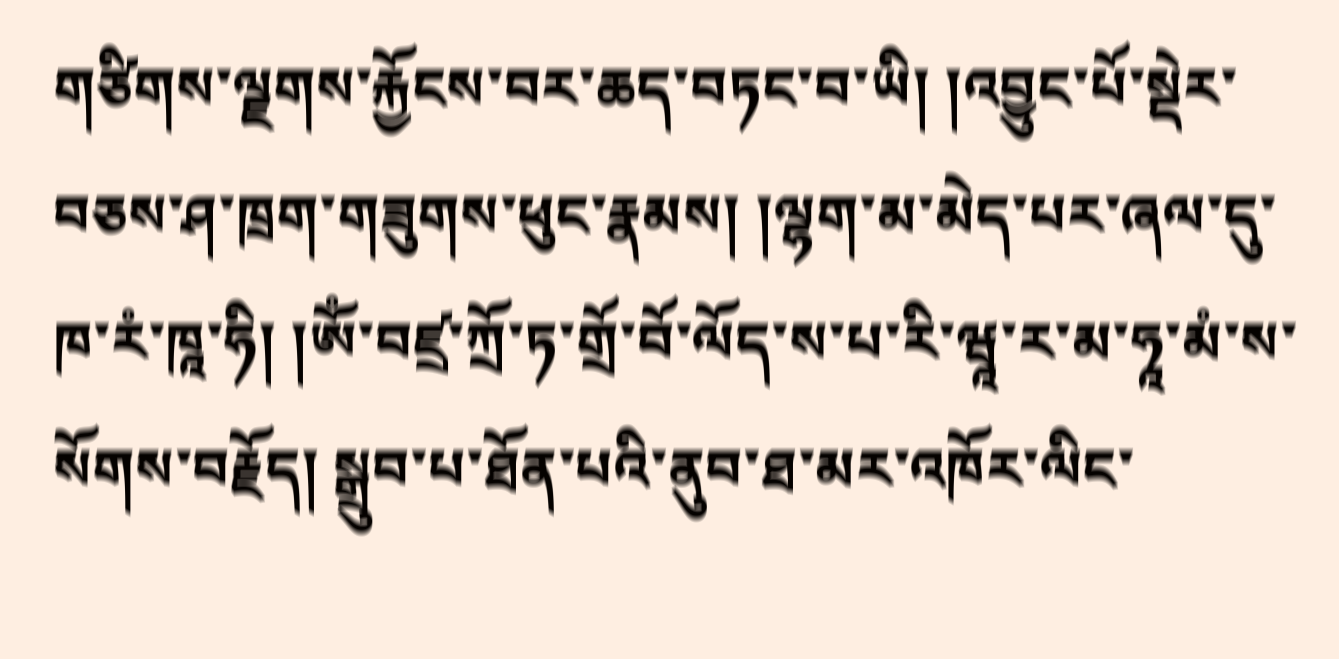གཙིགས་ལྗགས་རྐྱོངས་བར་ཆད་བཏང་བ་ཡི། །འབྱུང་པོ་སྡེར་བཅས་ཤ་ཁྲག་གཟུགས་ཕུང་རྣམས། །ལྷག་མ་མེད་པར་ཞལ་དུ་ཁ་རཾ་ཁཱ་ཧི། །ཨོཾ་བཛྲ་ཀྲོ་ཏ་གྲོ་བོ་ལོད་ས་པ་རི་ཝཱ་ར་མ་ཧཱ་མཾ་ས་སོགས་བརྗོད། སྒྲུབ་པ་ཐོན་པའི་ནུབ་ཐ་མར་འཁོར་ལིང་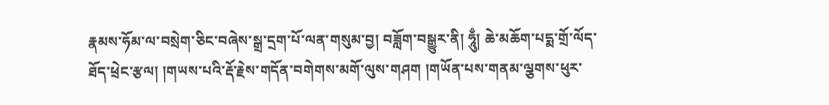རྣམས་ཧོམ་ལ་བསྲེག་ཅིང་བཞེས་སྒྲ་དྲག་པོ་ལན་གསུམ་བྱ། བཟློག་བསྒྱུར་ནི། ཧཱུྃ། ཆེ་མཆོག་པདྨ་གྲོ་ལོད་ཐོད་ཕྲེང་རྩལ། །གཡས་པའི་རྡོ་རྗེས་གདོན་བགེགས་མགོ་ལུས་གཤག །གཡོན་པས་གནམ་ལྕགས་ཕུར་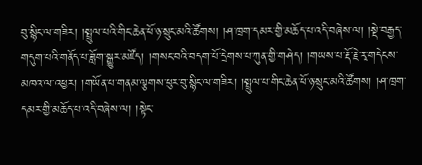བུ་སྙིང་ལ་གཟིར། །སྤྲུལ་པའི་གིང་ཆེན་ཕོ་ཉ་སྲུང་མའི་ཚོགས། །ཤ་ཁྲག་དམར་གྱི་མཆོད་པ་འདི་བཞེས་ལ། །སྡེ་བརྒྱད་གདུག་པའི་གནོད་པ་ཟློག་སྒྱུར་མཛོད། །གསང་བའི་བདག་པོ་དྲེགས་པ་ཀུན་གྱི་གཤེད། །གཡས་པ་རྡོ་རྗེ་རྭ་གདེངས་མཁའ་ལ་འཕྱར། །གཡོན་པ་གནམ་ལྕགས་ཕུར་བུ་སྙིང་ལ་གཟིར། །སྤྲུལ་པ་གིང་ཆེན་ཕོ་ཉ་སྲུང་མའི་ཚོགས། །ཤ་ཁྲག་དམར་གྱི་མཆོད་པ་འདི་བཞེས་ལ། །སྟེང་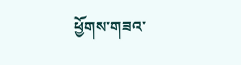ཕྱོགས་གཟའ་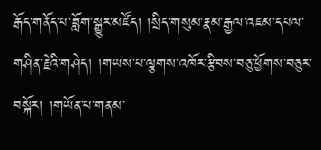རྒོད་གནོད་པ་ཟློག་སྒྱུར་མཛོད། །སྲིད་གསུམ་རྣམ་རྒྱལ་འཇམ་དཔལ་གཤིན་རྗེའི་གཤེད། །གཡས་པ་ལྕགས་འཁོར་རྩིབས་བཅུ་ཕྱོགས་བཅུར་བསྐོར། །གཡོན་པ་གནམ་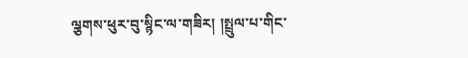ལྕགས་ཕུར་བུ་སྙིང་ལ་གཟིར། །སྤྲུལ་པ་གིང་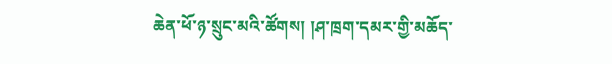ཆེན་ཕོ་ཉ་སྲུང་མའི་ཚོགས། །ཤ་ཁྲག་དམར་གྱི་མཆོད་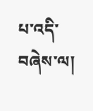པ་འདི་བཞེས་ལ།